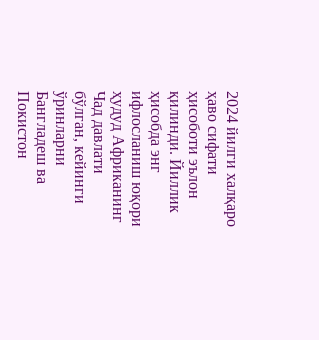2024 йилги халқаро ҳаво сифати ҳисоботи эълон қилинди. Йиллик ҳисобда энг ифлосланиш юқори ҳудуд Африканинг Чад давлати бўлган, кейинги ўринларни Бангладеш ва Покистон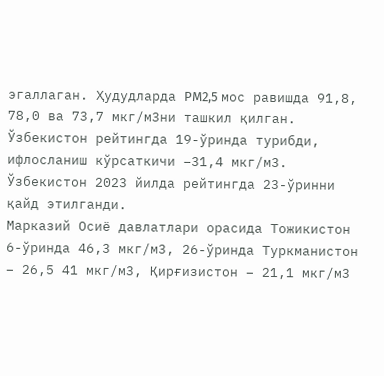эгаллаган. Ҳудудларда PM2,5 мос равишда 91,8, 78,0 ва 73,7 мкг/м3ни ташкил қилган. Ўзбекистон рейтингда 19-ўринда турибди, ифлосланиш кўрсаткичи –31,4 мкг/м3. Ўзбекистон 2023 йилда рейтингда 23-ўринни қайд этилганди.
Марказий Осиё давлатлари орасида Тожикистон 6-ўринда 46,3 мкг/м3, 26-ўринда Туркманистон – 26,5 41 мкг/м3, Қирғизистон – 21,1 мкг/м3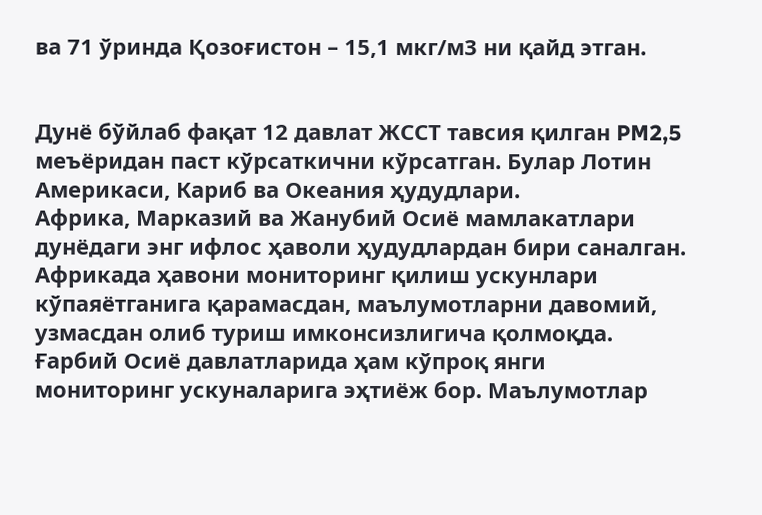ва 71 ўринда Қозоғистон – 15,1 мкг/м3 ни қайд этган.


Дунё бўйлаб фақат 12 давлат ЖССТ тавсия қилган PM2,5 меъёридан паст кўрсаткични кўрсатган. Булар Лотин Америкаси, Кариб ва Океания ҳудудлари.
Африка, Марказий ва Жанубий Осиё мамлакатлари дунёдаги энг ифлос ҳаволи ҳудудлардан бири саналган. Африкада ҳавони мониторинг қилиш ускунлари кўпаяётганига қарамасдан, маълумотларни давомий, узмасдан олиб туриш имконсизлигича қолмоқда. Ғарбий Осиё давлатларида ҳам кўпроқ янги мониторинг ускуналарига эҳтиёж бор. Маълумотлар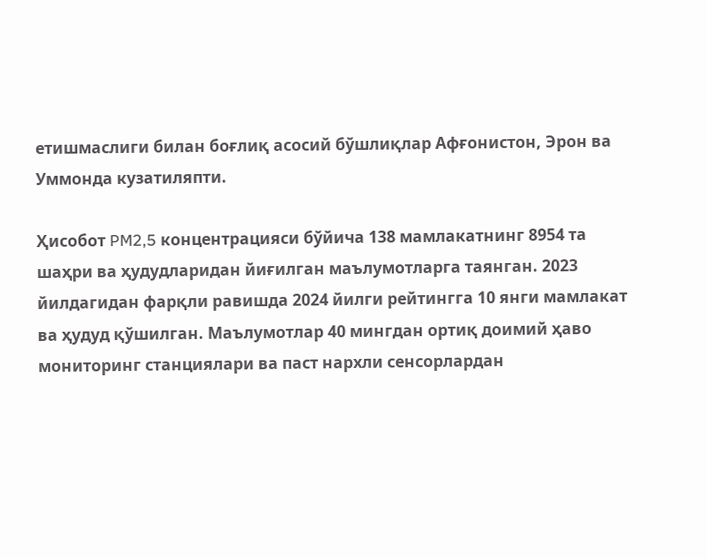етишмаслиги билан боғлиқ асосий бўшлиқлар Афғонистон, Эрон ва Уммонда кузатиляпти.

Ҳисобот PM2,5 концентрацияси бўйича 138 мамлакатнинг 8954 та шаҳри ва ҳудудларидан йиғилган маълумотларга таянган. 2023 йилдагидан фарқли равишда 2024 йилги рейтингга 10 янги мамлакат ва ҳудуд қўшилган. Маълумотлар 40 мингдан ортиқ доимий ҳаво мониторинг станциялари ва паст нархли сенсорлардан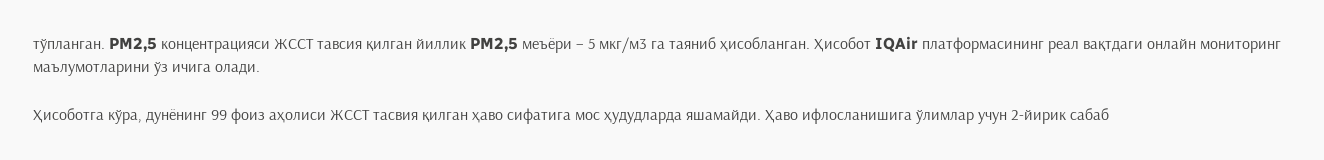тўпланган. PM2,5 концентрацияси ЖССТ тавсия қилган йиллик PM2,5 меъёри – 5 мкг/м3 га таяниб ҳисобланган. Ҳисобот IQAir платформасининг реал вақтдаги онлайн мониторинг маълумотларини ўз ичига олади.

Ҳисоботга кўра, дунёнинг 99 фоиз аҳолиси ЖССТ тасвия қилган ҳаво сифатига мос ҳудудларда яшамайди. Ҳаво ифлосланишига ўлимлар учун 2-йирик сабаб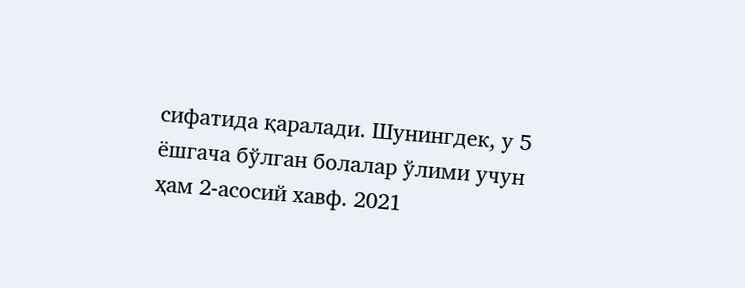сифатида қаралади. Шунингдек, у 5 ёшгача бўлган болалар ўлими учун ҳам 2-асосий хавф. 2021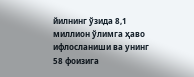йилнинг ўзида 8,1 миллион ўлимга ҳаво ифлосланиши ва унинг 58 фоизига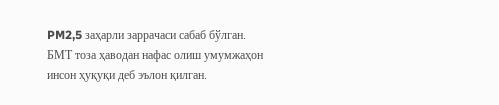PM2,5 заҳарли заррачаси сабаб бўлган. БМТ тоза ҳаводан нафас олиш умумжаҳон инсон ҳуқуқи деб эълон қилган.